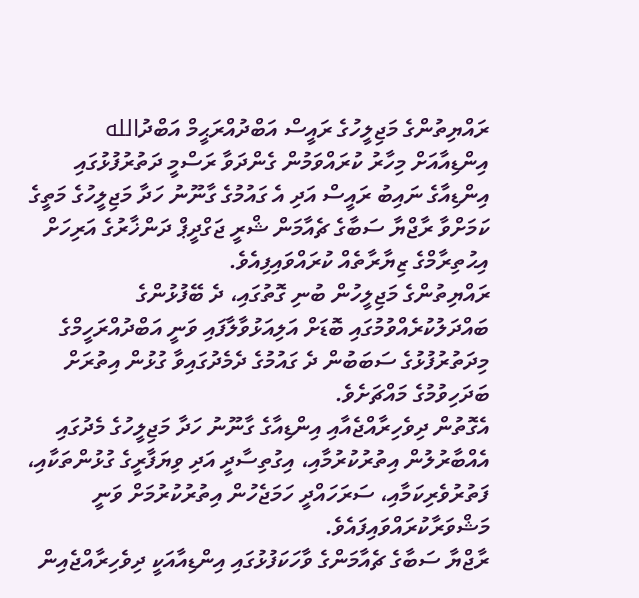ރައްޔިތުންގެ މަޖިލީހުގެ ރައީސް އަބްދުއްރަޙީމް އަބްދުالله އިންޑިއާއަށް މިހާރު ކުރައްވަމުން ގެންދަވާ ރަސްމީ ދަތުރުފުޅުގައި އިންޑިއާގެ ނައިބު ރައީސް އަދި އެ ގައުމުގެ ގާނޫނު ހަދާ މަޖިލީހުގެ މަތީގެ ކަމަށްވާ ރާޖްޔާ ސަބާގެ ޗެއާމަން ޝްރީ ޖަގްދީޕް ދަންޚާރުގެ އަރިހަށް އިޙުތިރާމްގެ ޒިޔާރާތެއް ކުރައްވައިފިއެވެ.
ރައްޔިތުންގެ މަޖިލީހުން ބުނި ގޮތުގައި، ދެ ބޭފުޅުންގެ ބައްދަލުކުރެއްވުމުގައި ބޮޑަށް އަލިއަޅުވާލާފައި ވަނީ އަބްދުއްރަހީމްގެ މިދަތުރުފުޅުގެ ސަބަބުން ދެ ގައުމުގެ ދެމެދުގައިވާ ގުޅުން އިތުރަށް ބަދަހިވުމުގެ މައްޗަށެވެ.
އެގޮތުން ދިވެހިރާއްޖެއާއި އިންޑިއާގެ ގާނޫނު ހަދާ މަޖިލީހުގެ މެދުގައި އެއްބާރުލުން އިތުރުކުރުމާއި، އިގުތިސާދީ އަދި ވިޔަފާރީގެ ގުޅުންތަކާއި، ފަތުރުވެރިކަމާއި، ސަރަހައްދީ ހަމަޖެހުން އިތުރުކުރުމަށް ވަނީ މަޝްވަރާކުރައްވައިފައެވެ.
ރާޖްޔާ ސަބާގެ ޗެއާމަންގެ ވާހަކަފުޅުގައި އިންޑިއާއަކީ ދިވެހިރާއްޖެއިން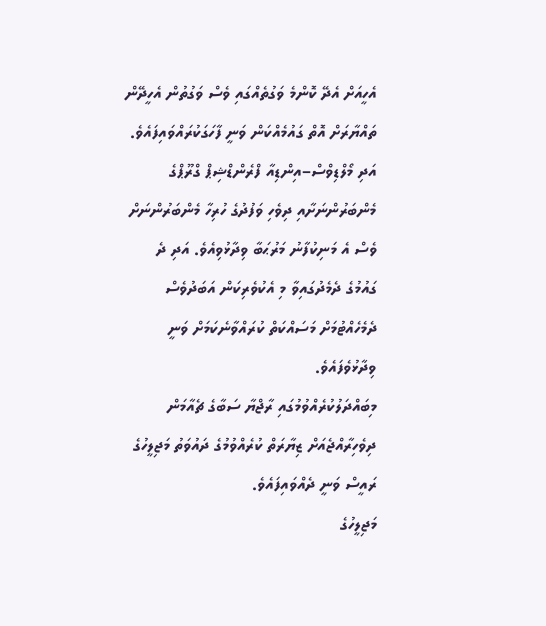އެހީއަށް އެދޭ ކޮންމެ ވަގުތެއްގައި ވެސް ވަގުތުން އެހީދޭން ތައްޔާރަށް އޮތް ގައުމެއްކަން ވަނީ ފާހަގަކުރައްވައިފައެވެ. އަދި މޯލްޑިވްސް–އިންޑިއާ ފްރެންޑްޝިޕް ގްރޫޕްގެ މެންބަރުންނަށާއި ދިވެހި ވަފުދުގެ ހުރިހާ މެންބަރުންނަށް ވެސް އެ މަނިކުފާނު މަރުޙަބާ ވިދާޅުވިއެވެ. އަދި ދެ ގައުމުގެ ދެމެދުގައިވާ މި އެކުވެރިކަން އަބަދުވެސް ދެމެހެއްޓުމަށް މަސައްކަތް ކުރައްވާނެކަމަށް ވަނީ ވިދާޅުވެފައެވެ.
މިބައްދަލުކުރެއްވުމުގައި ރާޖްޔާ ސަބާގެ ޗެއާމަން ދިވެހިރާއްޖެއަށް ޒިޔާރަތް ކުރެއްވުމުގެ ދައުވަތު މަޖިލީހުގެ ރައީސް ވަނީ ދެއްވައިފައެވެ.
މަޖިލީހުގެ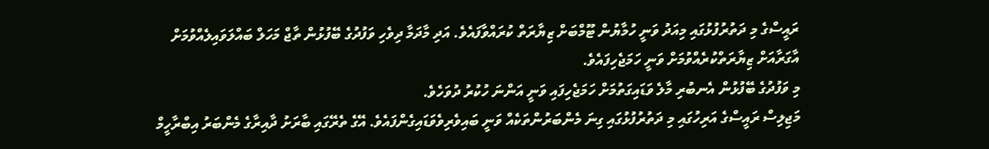ރައީސްގެ މި ދަތުރުފުޅުގައި މިއަދު ވަނީ ހުމާޔުން ޓޫމްބަށް ޒިޔާރަތް ކުރައްވާފައެވެ. އަދި މާދަމާ ދިވެހި ވަފުދުގެ ބޭފުޅުން ތާޖް މަހަލް ބައްލަވައިލެއްވުމަށް އާގަރާއަށް ޒިޔާރަތްކުރެއްވުމަށް ވަނީ ހަމަޖެހިފައެވެ.
މި ވަފުދުގެ ބޭފުޅުން އެނބުރި މާލެ ވަޑައިގަތުމަށް ހަމަޖެހިފައި ވަނީ އަންނަ ހުކުރު ދުވަހެވެ.
މަޖިލިސް ރައީސްގެ އަރިހުގައި މި ދަތުރުފުޅުގައި ގިނަ މެންބަރުންތަކެއް ވަނީ ބައިވެރިވެވަޑައިގެންފައެވެ. އޭގެ ތެރޭގައި ބާރަށު ދާއިރާގެ މެންބަރު އިބްރާހީމް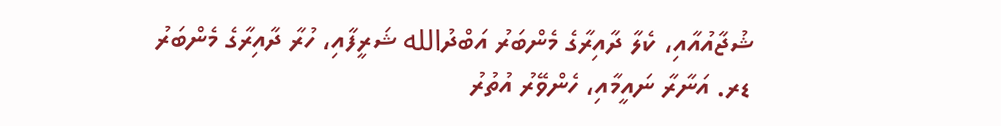ޝުޖާއުއާއި، ކެލާ ދާއިރާގެ މެންބަރު އަބްދުالله ޝަރީފާއި، ހުރާ ދާއިރާގެ މެންބަރު ޑރ. އަނާރާ ނައީމާއި، ހެންވޭރު އުތުރު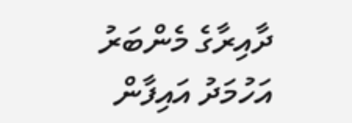ދާއިރާގެ މެންބަރު އަހުމަދު އައިފާން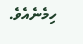ހިމެނެއެވެ.